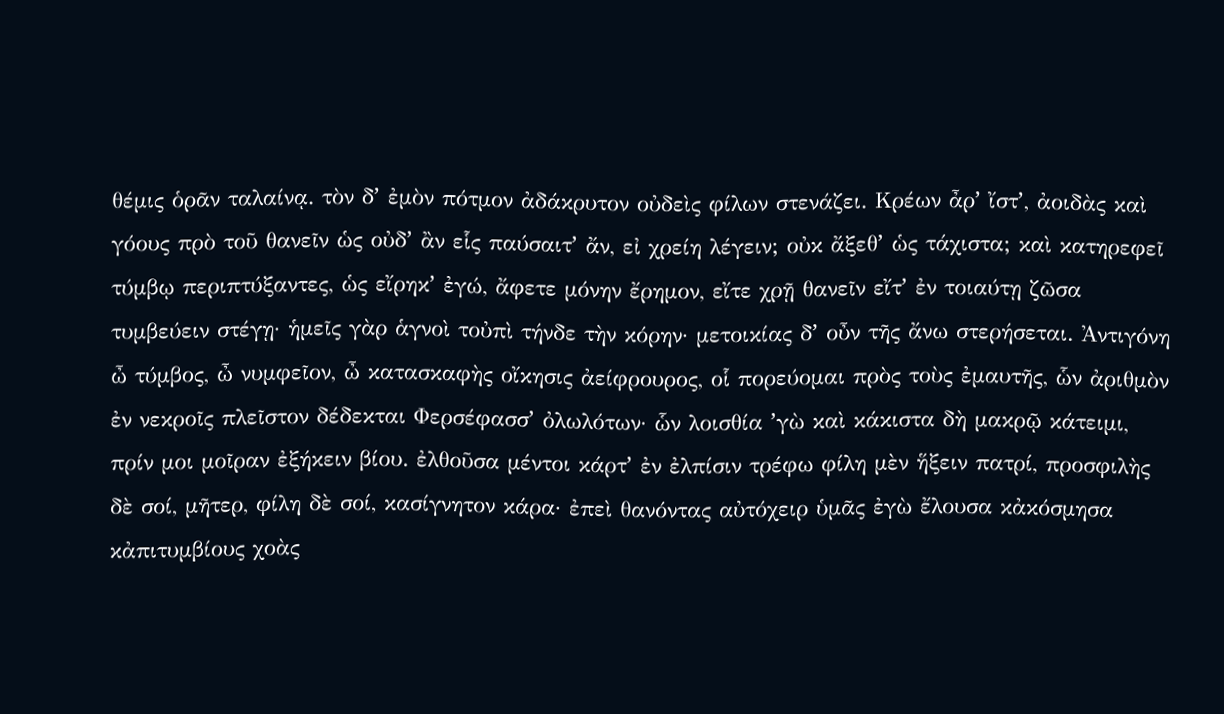θέμις ὁρᾶν ταλαίνᾳ. τὸν δʼ ἐμὸν πότμον ἀδάκρυτον οὐδεὶς φίλων στενάζει. Κρέων ἆρʼ ἴστʼ, ἀοιδὰς καὶ γόους πρὸ τοῦ θανεῖν ὡς οὐδʼ ἂν εἷς παύσαιτʼ ἄν, εἰ χρείη λέγειν; οὐκ ἄξεθʼ ὡς τάχιστα; καὶ κατηρεφεῖ τύμβῳ περιπτύξαντες, ὡς εἴρηκʼ ἐγώ, ἄφετε μόνην ἔρημον, εἴτε χρῇ θανεῖν εἴτʼ ἐν τοιαύτῃ ζῶσα τυμβεύειν στέγῃ· ἡμεῖς γὰρ ἁγνοὶ τοὐπὶ τήνδε τὴν κόρην· μετοικίας δʼ οὖν τῆς ἄνω στερήσεται. Ἀντιγόνη ὦ τύμβος, ὦ νυμφεῖον, ὦ κατασκαφὴς οἴκησις ἀείφρουρος, οἷ πορεύομαι πρὸς τοὺς ἐμαυτῆς, ὧν ἀριθμὸν ἐν νεκροῖς πλεῖστον δέδεκται Φερσέφασσʼ ὀλωλότων· ὧν λοισθία ʼγὼ καὶ κάκιστα δὴ μακρῷ κάτειμι, πρίν μοι μοῖραν ἐξήκειν βίου. ἐλθοῦσα μέντοι κάρτʼ ἐν ἐλπίσιν τρέφω φίλη μὲν ἥξειν πατρί, προσφιλὴς δὲ σοί, μῆτερ, φίλη δὲ σοί, κασίγνητον κάρα· ἐπεὶ θανόντας αὐτόχειρ ὑμᾶς ἐγὼ ἔλουσα κἀκόσμησα κἀπιτυμβίους χοὰς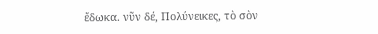ἔδωκα. νῦν δέ, Πολύνεικες, τὸ σὸν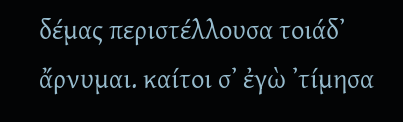δέμας περιστέλλουσα τοιάδʼ ἄρνυμαι. καίτοι σʼ ἐγὼ ʼτίμησα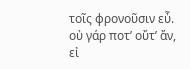τοῖς φρονοῦσιν εὖ. οὐ γάρ ποτʼ οὔτʼ ἄν, εἰ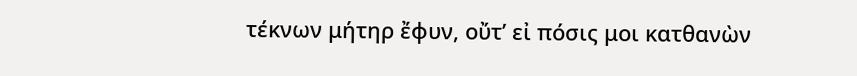τέκνων μήτηρ ἔφυν, οὔτʼ εἰ πόσις μοι κατθανὼν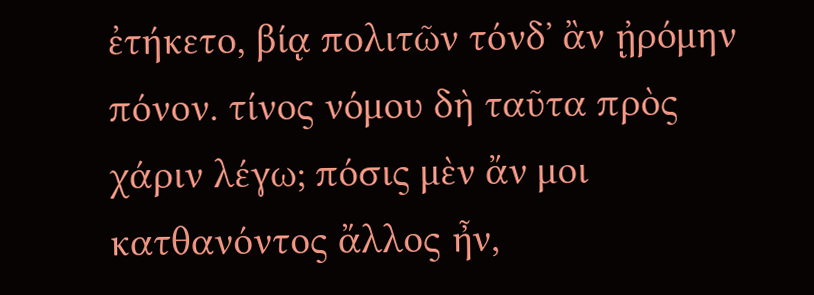ἐτήκετο, βίᾳ πολιτῶν τόνδʼ ἂν ᾐρόμην πόνον. τίνος νόμου δὴ ταῦτα πρὸς χάριν λέγω; πόσις μὲν ἄν μοι κατθανόντος ἄλλος ἦν,